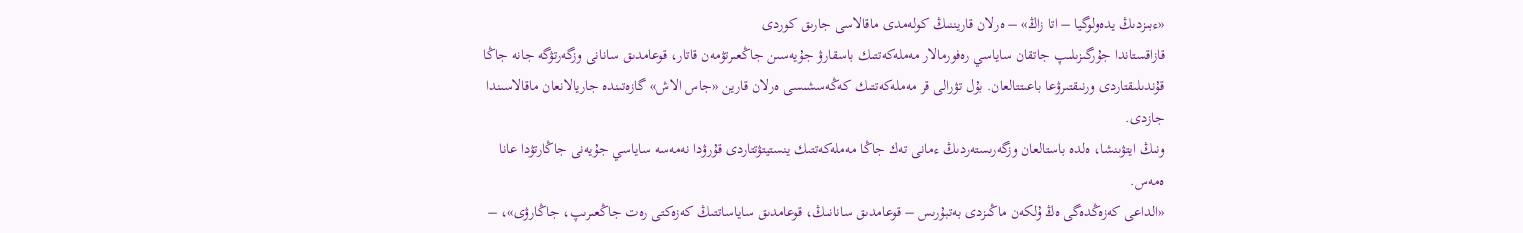«ءبىزدىڭ يدەولوگيا – اتا زاڭ» – ەرلان قاريننىڭ كولەمدى ماقالاسى جارىق كوردى
قازاقستاندا جۇرگىزىلىپ جاتقان ساياسي رەفورمالار مەملەكەتتىك باسقارۋ جۇيەسىن جاڭعىرتۋمەن قاتار، قوعامدىق سانانى وزگەرتۋگە جانە جاڭا قۇندىلىقتاردى ورنىقتىرۋعا باعىتتالعان. بۇل تۋرالى قر مەملەكەتتىك كەڭەسشىسى ەرلان قارين «جاس الاش» گازەتىندە جاريالانعان ماقالاسىندا جازدى.
ونىڭ ايتۋىنشا، ەلدە باستالعان وزگەرىستەردىڭ ءمانى تەك جاڭا مەملەكەتتىك ينستيتۋتتاردى قۇرۋدا نەمەسە ساياسي جۇيەنى جاڭارتۋدا عانا ەمەس.
«الداعى كەزەڭدەگى ەڭ ۇلكەن ماڭىزدى بەتبۇرىس – قوعامدىق سانانىڭ، قوعامدىق ساياساتتىڭ كەزەكتى رەت جاڭعىرىپ، جاڭارۋى»، –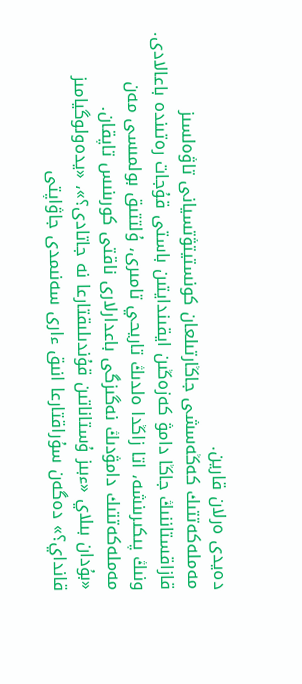دەيدى ەرلان قارين.
مەملەكەتتىك كەڭەسشى جاڭارتىلعان كونستيتۋتسيانى تاۋەلسىز قازاقستاننىڭ جاڭا دامۋ كەزەڭىن ايقىندايتىن باستى قۇجات رەتىندە باعالادى. ونىڭ پىكىرىنشە، اتا زاڭدا ەلدىڭ تاريحي تامىرى، ۇلتتىق بولمىسى مەن مەملەكەتتىك دامۋدىڭ نەگىزگى باعدارلارى ناقتى كورىنىس تاپقان.
«بۇدان بىلاي «ءبىز ۇستاناتىن قۇندىلىقتارعا نە جاتادى؟»، «يدەولوگيامىز قانداي؟» دەگەن سۇراقتارعا انىق ءارى سەنىمدى جاۋاپتى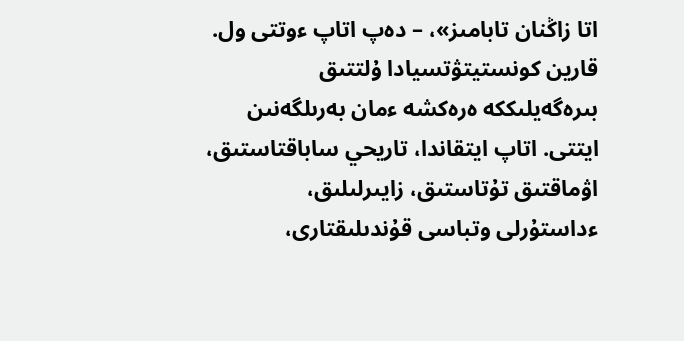اتا زاڭنان تابامىز»، – دەپ اتاپ ءوتتى ول.
قارين كونستيتۋتسيادا ۇلتتىق بىرەگەيلىككە ەرەكشە ءمان بەرىلگەنىن ايتتى. اتاپ ايتقاندا، تاريحي ساباقتاستىق، اۋماقتىق تۇتاستىق، زايىرلىلىق، ءداستۇرلى وتباسى قۇندىلىقتارى،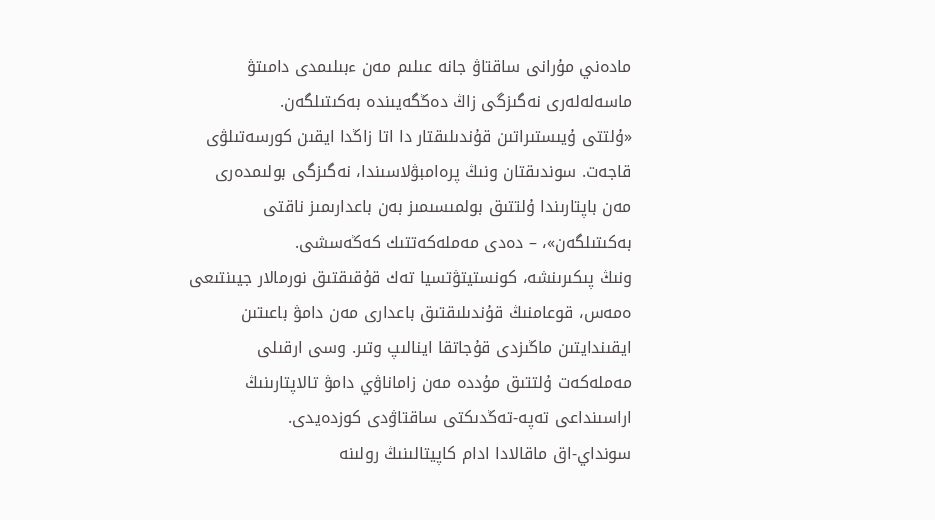مادەني مۇرانى ساقتاۋ جانە عىلىم مەن ءبىلىمدى دامىتۋ ماسەلەلەرى نەگىزگى زاڭ دەڭگەيىندە بەكىتىلگەن.
«ۇلتتى ۇيىستىراتىن قۇندىلىقتار دا اتا زاڭدا ايقىن كورسەتىلۋى قاجەت. سوندىقتان ونىڭ پرەامبۋلاسىندا، نەگىزگى بولىمدەرى مەن باپتارىندا ۇلتتىق بولمىسىمىز بەن باعدارىمىز ناقتى بەكىتىلگەن»، – دەدى مەملەكەتتىك كەڭەسشى.
ونىڭ پىكىرىنشە، كونستيتۋتسيا تەك قۇقىقتىق نورمالار جيىنتىعى ەمەس، قوعامنىڭ قۇندىلىقتىق باعدارى مەن دامۋ باعىتىن ايقىندايتىن ماڭىزدى قۇجاتقا اينالىپ وتىر. وسى ارقىلى مەملەكەت ۇلتتىق مۇددە مەن زاماناۋي دامۋ تالاپتارىنىڭ اراسىنداعى تەپە-تەڭدىكتى ساقتاۋدى كوزدەيدى.
سونداي-اق ماقالادا ادام كاپيتالىنىڭ رولىنە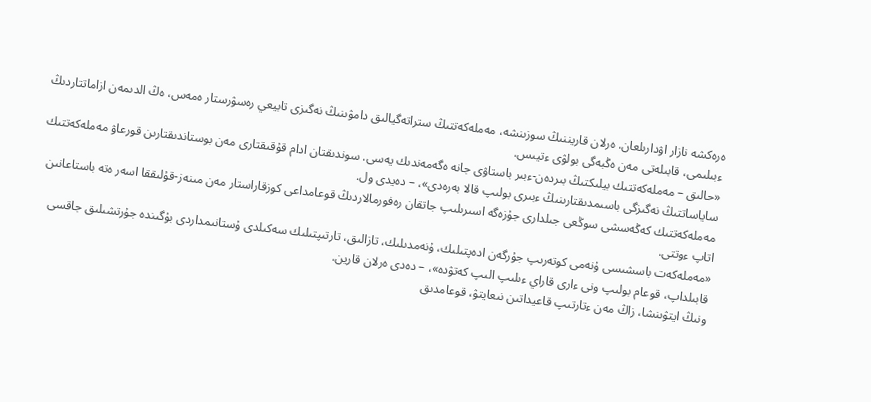ەرەكشە نازار اۋدارىلعان. ەرلان قاريننىڭ سوزىنشە، مەملەكەتتىڭ ستراتەگيالىق دامۋىنىڭ نەگىزى تابيعي رەسۋرستار ەمەس، ەڭ الدىمەن ازاماتتاردىڭ ءبىلىمى، قابىلەتى مەن ەڭبەگى بولۋى ءتيىس.
«حالىق – مەملەكەتتىك بيلىكتىڭ بىردەن-ءبىر باستاۋى جانە ەگەمەندىك يەسى. سوندىقتان ادام قۇقىقتارى مەن بوستاندىقتارىن قورعاۋ مەملەكەتتىك ساياساتتىڭ نەگىزگى باسىمدىقتارىنىڭ ءبىرى بولىپ قالا بەرەدى»، – دەيدى ول.
مەملەكەتتىك كەڭەسشى سوڭعى جىلدارى جۇزەگە اسىرىلىپ جاتقان رەفورمالاردىڭ قوعامداعى كوزقاراستار مەن مىنەز-قۇلىققا اسەر ەتە باستاعانىن اتاپ ءوتتى.
«مەملەكەت باسشىسى ۇنەمى كوتەرىپ جۇرگەن ادەپتىلىك، ۇنەمدىلىك، تازالىق، تارتىپتىلىك سەكىلدى ۇستانىمداردى بۇگىندە جۇرتشىلىق جاقسى قابىلداپ، قوعام بولىپ ونى ءارى قاراي ءىلىپ الىپ كەتۋدە»، – دەدى ەرلان قارين.
ونىڭ ايتۋىنشا، زاڭ مەن ءتارتىپ قاعيداتىن نىعايتۋ، قوعامدىق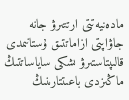مادەنيەتتى ارتتىرۋ جانە جاۋاپتى ازاماتتىق ۇستانىمدى قالىپتاستىرۋ ىشكى ساياساتتىڭ ماڭىزدى باعىتتارىنىڭ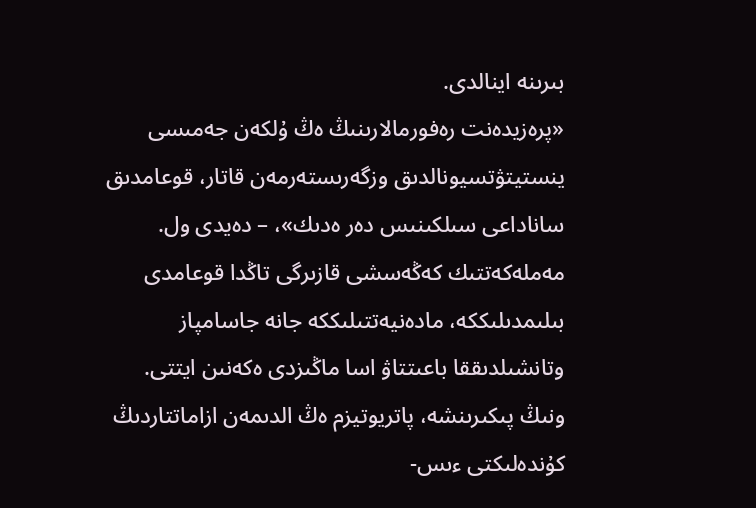بىرىنە اينالدى.
«پرەزيدەنت رەفورمالارىنىڭ ەڭ ۇلكەن جەمىسى ينستيتۋتسيونالدىق وزگەرىستەرمەن قاتار، قوعامدىق ساناداعى سىلكىنىس دەر ەدىك»، – دەيدى ول.
مەملەكەتتىك كەڭەسشى قازىرگى تاڭدا قوعامدى بىلىمدىلىككە، مادەنيەتتىلىككە جانە جاسامپاز وتانشىلدىققا باعىتتاۋ اسا ماڭىزدى ەكەنىن ايتتى. ونىڭ پىكىرىنشە، پاتريوتيزم ەڭ الدىمەن ازاماتتاردىڭ كۇندەلىكتى ءىس-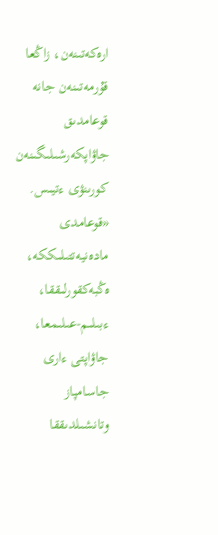ارەكەتىنەن، زاڭعا قۇرمەتىنەن جانە قوعامدىق جاۋاپكەرشىلىگىنەن كورىنۋى ءتيىس.
«قوعامدى مادەنيەتتىلىككە، ەڭبەكقورلىققا، ءبىلىم-عىلىمعا، جاۋاپتى ءارى جاسامپاز وتانشىلدىققا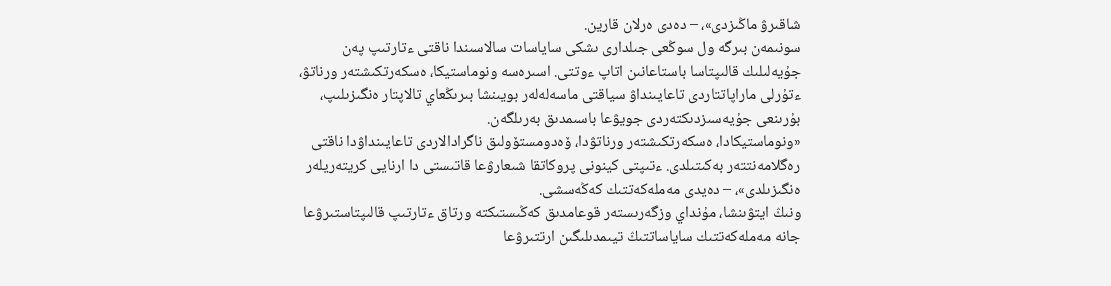شاقىرۋ ماڭىزدى»، – دەدى ەرلان قارين.
سونىمەن بىرگە ول سوڭعى جىلدارى ىشكى ساياسات سالاسىندا ناقتى ءتارتىپ پەن جۇيەلىلىك قالىپتاسا باستاعانىن اتاپ ءوتتى. اسىرەسە ونوماستيكا، ەسكەرتكىشتەر ورناتۋ، ءتۇرلى ماراپاتتاردى تاعايىنداۋ سياقتى ماسەلەلەر بويىنشا بىرىڭعاي تالاپتار ەنگىزىلىپ، بۇرىنعى جۇيەسىزدىكتەردى جويۋعا باسىمدىق بەرىلگەن.
«ونوماستيكادا، ەسكەرتكىشتەر ورناتۋدا، ۆەدومستۆولىق ناگرادالاردى تاعايىنداۋدا ناقتى رەگلامەنتتەر بەكىتىلدى. ءتىپتى كينونى پروكاتقا شىعارۋعا قاتىستى دا ارنايى كريتەريلەر ەنگىزىلدى»، – دەيدى مەملەكەتتىك كەڭەسشى.
ونىڭ ايتۋىنشا، مۇنداي وزگەرىستەر قوعامدىق كەڭىستىكتە ورتاق ءتارتىپ قالىپتاستىرۋعا جانە مەملەكەتتىك ساياساتتىڭ تيىمدىلىگىن ارتتىرۋعا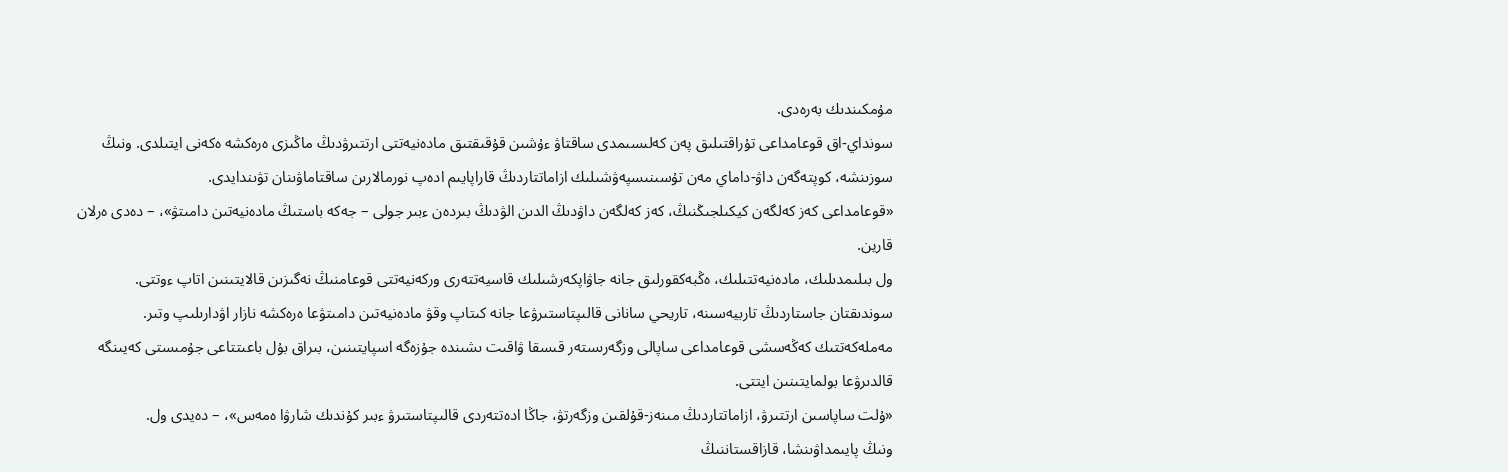مۇمكىندىك بەرەدى.
سونداي-اق قوعامداعى تۇراقتىلىق پەن كەلىسىمدى ساقتاۋ ءۇشىن قۇقىقتىق مادەنيەتتى ارتتىرۋدىڭ ماڭىزى ەرەكشە ەكەنى ايتىلدى. ونىڭ سوزىنشە، كوپتەگەن داۋ-داماي مەن تۇسىنىسپەۋشىلىك ازاماتتاردىڭ قاراپايىم ادەپ نورمالارىن ساقتاماۋىنان تۋىندايدى.
«قوعامداعى كەز كەلگەن كيكىلجىڭنىڭ، كەز كەلگەن داۋدىڭ الدىن الۋدىڭ بىردەن ءبىر جولى – جەكە باستىڭ مادەنيەتىن دامىتۋ»، – دەدى ەرلان قارين.
ول بىلىمدىلىك، مادەنيەتتىلىك، ەڭبەكقورلىق جانە جاۋاپكەرشىلىك قاسيەتتەرى وركەنيەتتى قوعامنىڭ نەگىزىن قالايتىنىن اتاپ ءوتتى. سوندىقتان جاستاردىڭ تاربيەسىنە، تاريحي سانانى قالىپتاستىرۋعا جانە كىتاپ وقۋ مادەنيەتىن دامىتۋعا ەرەكشە نازار اۋدارىلىپ وتىر.
مەملەكەتتىك كەڭەسشى قوعامداعى ساپالى وزگەرىستەر قىسقا ۋاقىت ىشىندە جۇزەگە اسپايتىنىن، بىراق بۇل باعىتتاعى جۇمىستى كەيىنگە قالدىرۋعا بولمايتىنىن ايتتى.
«ۇلت ساپاسىن ارتتىرۋ، ازاماتتاردىڭ مىنەز-قۇلقىن وزگەرتۋ، جاڭا ادەتتەردى قالىپتاستىرۋ ءبىر كۇندىك شارۋا ەمەس»، – دەيدى ول.
ونىڭ پايىمداۋىنشا، قازاقستاننىڭ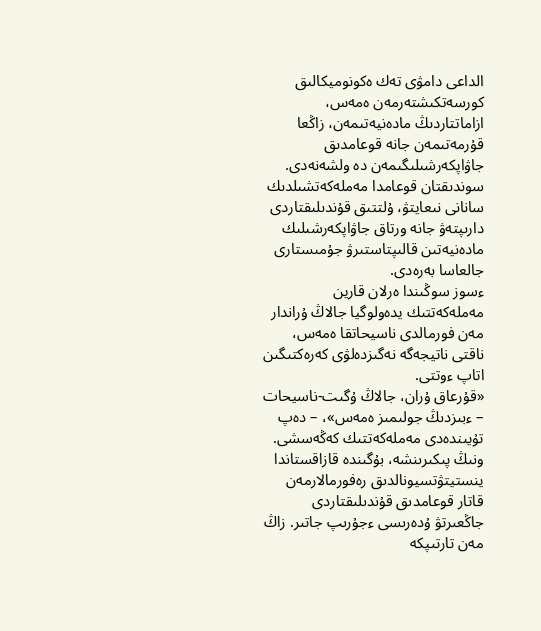الداعى دامۋى تەك ەكونوميكالىق كورسەتكىشتەرمەن ەمەس، ازاماتتاردىڭ مادەنيەتىمەن، زاڭعا قۇرمەتىمەن جانە قوعامدىق جاۋاپكەرشىلىگىمەن دە ولشەنەدى. سوندىقتان قوعامدا مەملەكەتشىلدىك سانانى نىعايتۋ، ۇلتتىق قۇندىلىقتاردى دارىپتەۋ جانە ورتاق جاۋاپكەرشىلىك مادەنيەتىن قالىپتاستىرۋ جۇمىستارى جالعاسا بەرەدى.
ءسوز سوڭىندا ەرلان قارين مەملەكەتتىك يدەولوگيا جالاڭ ۇراندار مەن فورمالدى ناسيحاتقا ەمەس، ناقتى ناتيجەگە نەگىزدەلۋى كەرەكتىگىن اتاپ ءوتتى.
«قۇرعاق ۇران، جالاڭ ۇگىت-ناسيحات – ءبىزدىڭ جولىمىز ەمەس»، – دەپ تۇيىندەدى مەملەكەتتىك كەڭەسشى.
ونىڭ پىكىرىنشە، بۇگىندە قازاقستاندا ينستيتۋتسيونالدىق رەفورمالارمەن قاتار قوعامدىق قۇندىلىقتاردى جاڭعىرتۋ ۇدەرىسى ءجۇرىپ جاتىر. زاڭ مەن تارتىپكە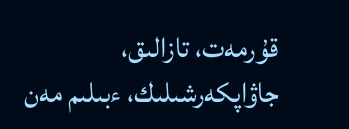قۇرمەت، تازالىق، جاۋاپكەرشىلىك، ءبىلىم مەن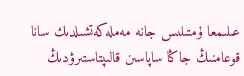عىلىمعا ۇمتىلىس جانە مەملەكەتشىلدىك سانا قوعامنىڭ جاڭا ساپاسىن قالىپتاستىرۋدىڭ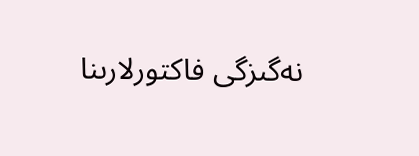نەگىزگى فاكتورلارىنا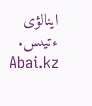اينالۋى ءتيىس.
Abai.kz